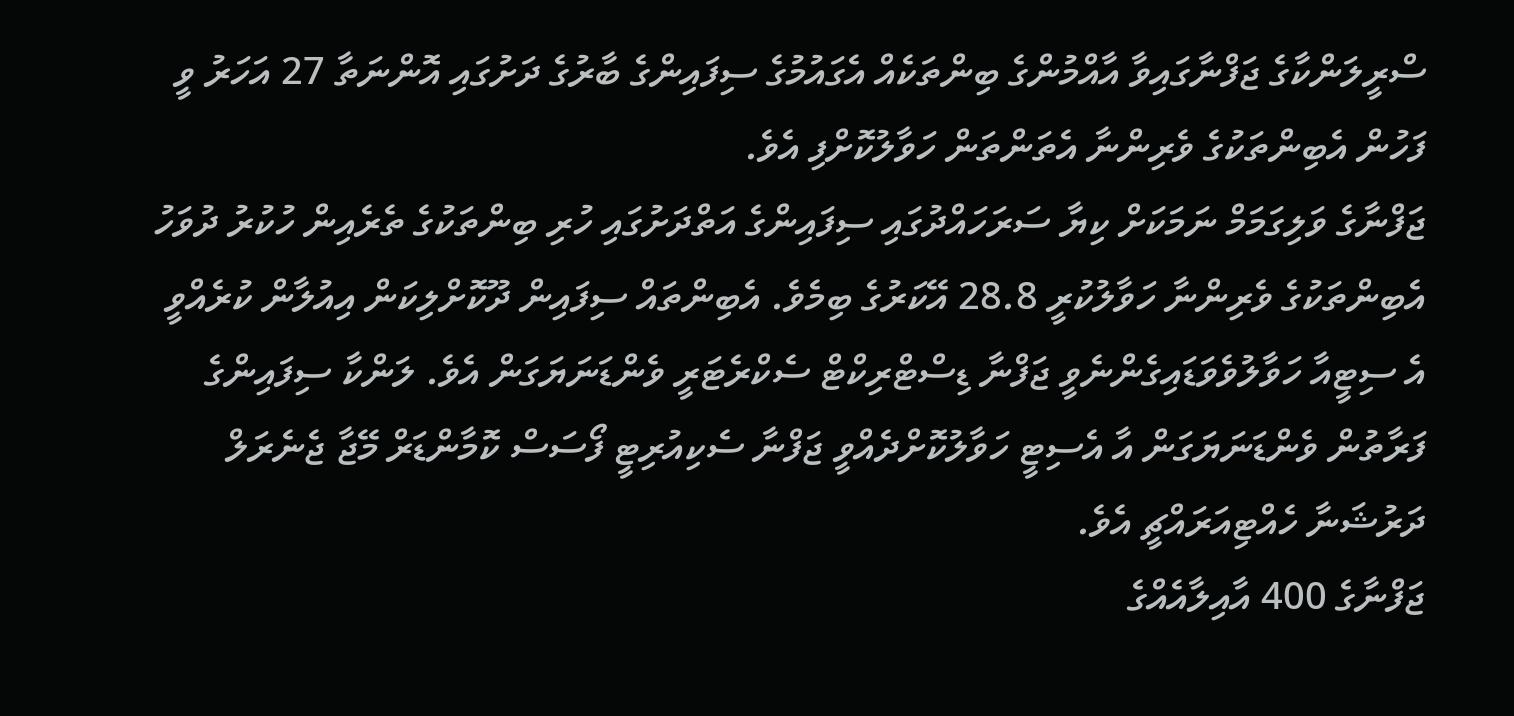ސްރީލަންކާގެ ޖަފްނާގައިވާ އާއްމުންގެ ބިންތަކެއް އެގައުމުގެ ސިފައިންގެ ބާރުގެ ދަށުގައި އޮންނަތާ 27 އަހަރު ވީ ފަހުން އެބިންތަކުގެ ވެރިންނާ އެތަންތަން ހަވާލުކޮށްފި އެވެ.
ޖަފްނާގެ ވަލިގަމަމް ނަމަކަށް ކިޔާ ސަރަހައްދުގައި ސިފައިންގެ އަތްދަށުގައި ހުރި ބިންތަކުގެ ތެރެއިން ހުކުރު ދުވަހު އެބިންތަކުގެ ވެރިންނާ ހަވާލުކުރީ 28.8 އޭކަރުގެ ބިމެވެ. އެބިންތައް ސިފައިން ދޫކޮށްލިކަން އިއުލާން ކުރެއްވީ އެ ސިޓީއާ ހަވާލުވެވަޑައިގެންނެވީ ޖަފްނާ ޑިސްޓްރިކްޓް ސެކްރެޓަރީ ވެންޑަނަޔަގަން އެވެ. ލަންކާ ސިފައިންގެ ފަރާތުން ވެންޑަނަޔަގަން އާ އެސިޓީ ހަވާލުކޮށްދެއްވީ ޖަފްނާ ސެކިއުރިޓީ ފޯސަސް ކޮމާންޑަރް މޭޖާ ޖެނެރަލް ދަރުޝަނާ ހެއްޓިއަރައްޗީ އެވެ.
ޖަފްނާގެ 400 އާއިލާއެއްގެ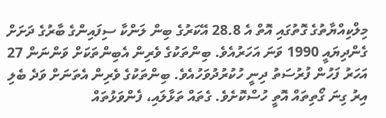މިލްކިއްޔާތުގެ ގޮތުގައި އޮތް އެ 28.8 އޭކަރުގެ ބިން ލަންކާ ސިފައިންގެ ބާރުގެ ދަށަށް ގެންދިޔައީ 1990 ވަނަ އަހަރުއެވެ. ބިންތަކުގެ ވެރިން އެބިންތަކަށް ވަންނަން 27 އަހަރު ފަހުން ފުރުސަތު ދިނީ ހުކުރުދުވަހުއެވެ. ބިންތަކުގެ ވެރިން އެތަނަށް ވަދެ ބެލި އިރު ގިނަ ގޯތިތައް އޮތީ ހުސްކޮށެވެ. ގެތައް ތަޅާލައި، ފެންވަޅުތައް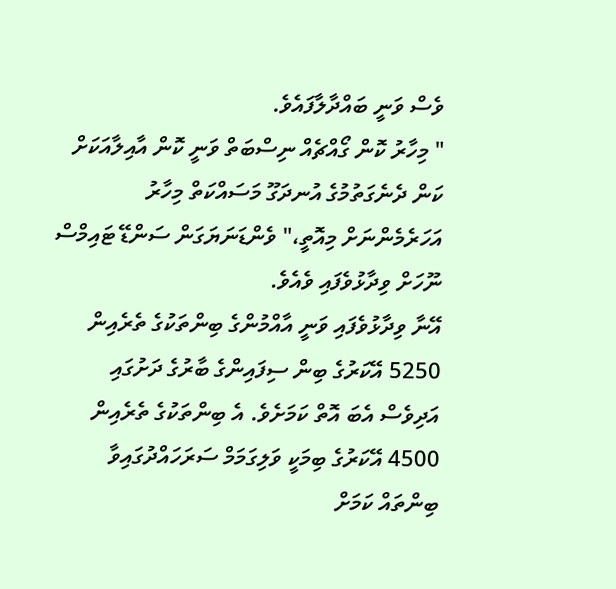ވެސް ވަނީ ބައްދާލާފައެވެ.
" މިހާރު ކޮން ގޯއްޗެއް ނިސްބަތް ވަނީ ކޮން އާއިލާއަކަށް ކަން ދެނެގަތުމުގެ އުނދަގޫ މަސައްކަތް މިހާރު އަހަރެމެންނަށް މިއޮތީ،" ވެންޑަނަޔަގަން ސަންޑޭ ޓައިމްސް ނޫހަށް ވިދާޅުވެފައި ވެއެވެ.
އޭނާ ވިދާޅުވެފައި ވަނީ އާއްމުންގެ ބިންތަކުގެ ތެރެއިން 5250 އޭކަރުގެ ބިން ސިފައިންގެ ބާރުގެ ދަށުގައި އަދިވެސް އެބަ އޮތް ކަމަށެވެ. އެ ބިންތަކުގެ ތެރެއިން 4500 އޭކަރުގެ ބިމަކީ ވަލިގަމަމް ސަރަހައްދުގައިވާ ބިންތައް ކަމަށް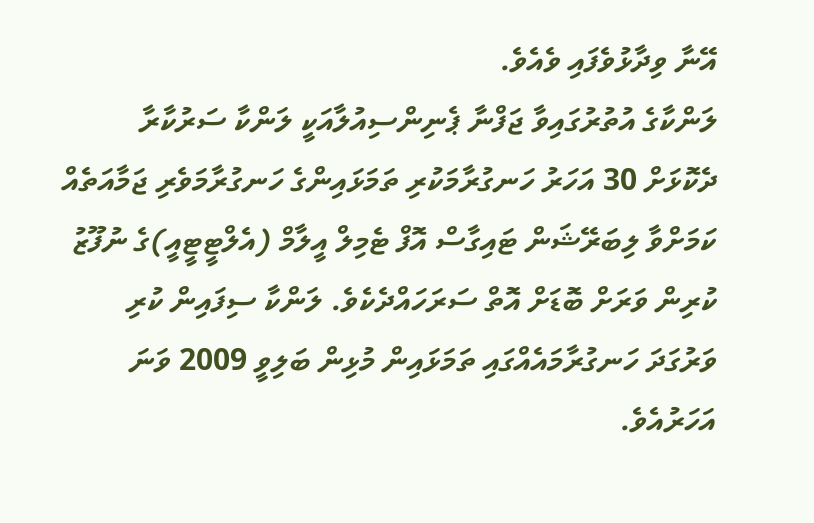އޭނާ ވިދާޅުވެފައި ވެއެވެ.
ލަންކާގެ އުތުރުގައިވާ ޖަފްނާ ޕެނިންސިއުލާއަކީ ލަންކާ ސަރުކާރާ ދެކޮޅަށް 30 އަހަރު ހަނގުރާމަކުރި ތަމަޅައިންގެ ހަނގުރާމަވެރި ޖަމާއަތެއް ކަމަށްވާ ލިބަރޭޝަން ޓައިގާސް އޮފް ޓެމިލް އީލާމް (އެލްޓީޓީއީ)ގެ ނުފޫޒު ކުރިން ވަރަށް ބޮޑަށް އޮތް ސަރަހައްދެކެވެ. ލަންކާ ސިފައިން ކުރި ވަރުގަދަ ހަނގުރާމައެއްގައި ތަމަޅައިން މުޅިން ބަލިވީ 2009 ވަނަ އަހަރުއެވެ.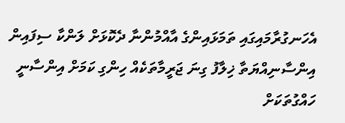އެހަނގުރާމައިގައި ތަމަޅައިންގެ އާއްމުންނާ ދެކޮޅަށް ލަންކާ ސިފައިން އިންސާނިއްޔަތާ ޚިލާފު ގިނަ ޖަރީމާތަކެއް ހިންގި ކަމަށް އިންސާނީ ހައްގުތަކަށް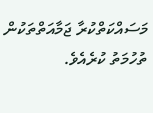މަސައްކަތްކުރާ ޖަމާއަތްތަކުން ތުހުމަތު ކުރެއެވެ.